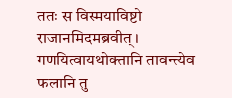ततः स विस्मयाविष्टो राजानमिदमब्रवीत्। गणयित्वायथोक्तानि तावन्त्येव फलानि तु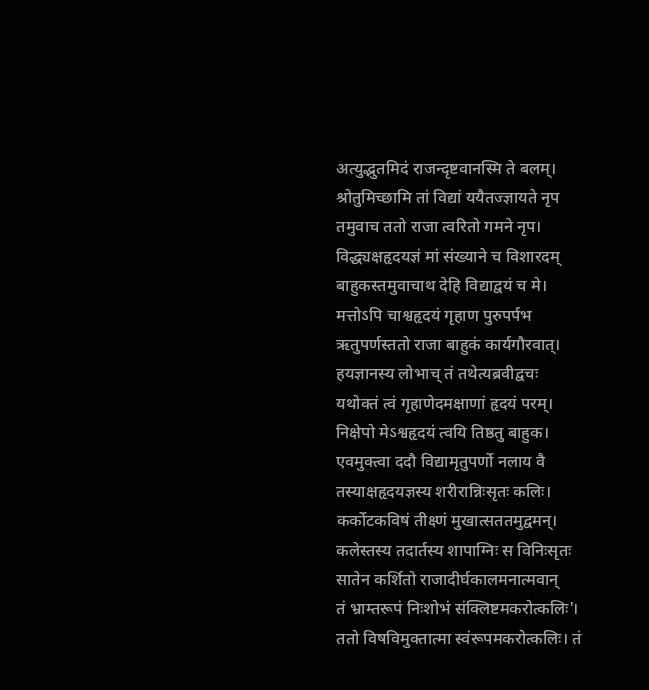अत्युद्भुतमिदं राजन्दृष्टवानस्मि ते बलम्। श्रोतुमिच्छामि तां विद्यां ययैतज्ज्ञायते नृप
तमुवाच ततो राजा त्वरितो गमने नृप। विद्ध्यक्षहृदयज्ञं मां संख्याने च विशारदम्
बाहुकस्तमुवाचाथ देहि विद्याद्वयं च मे। मत्तोऽपि चाश्वहृदयं गृहाण पुरुपर्पभ
ऋतुपर्णस्ततो राजा बाहुकं कार्यगौरवात्। हयज्ञानस्य लोभाच् तं तथेत्यब्रवीद्वचः
यथोक्तं त्वं गृहाणेदमक्षाणां हृदयं परम्। निक्षेपो मेऽश्वहृदयं त्वयि तिष्ठतु बाहुक। एवमुक्त्वा ददौ विद्यामृतुपर्णो नलाय वै
तस्याक्षहृदयज्ञस्य शरीरान्निःसृतः कलिः। कर्कोटकविषं तीक्ष्णं मुखात्सततमुद्वमन्। कलेस्तस्य तदार्तस्य शापाग्निः स विनिःसृतः
सातेन कर्शितो राजादीर्घकालमनात्मवान्
तं भ्राम्तरूपं निःशोभं संक्लिष्टमकरोत्कलिः'। ततो विषविमुक्तात्मा स्वंरूपमकरोत्कलिः। तं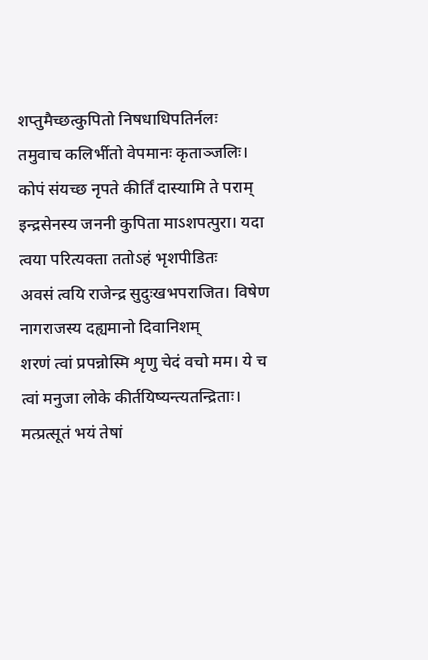शप्तुमैच्छत्कुपितो निषधाधिपतिर्नलः
तमुवाच कलिर्भीतो वेपमानः कृताञ्जलिः। कोपं संयच्छ नृपते कीर्तिं दास्यामि ते पराम्
इन्द्रसेनस्य जननी कुपिता माऽशपत्पुरा। यदा त्वया परित्यक्ता ततोऽहं भृशपीडितः
अवसं त्वयि राजेन्द्र सुदुःखभपराजित। विषेण नागराजस्य दह्यमानो दिवानिशम्
शरणं त्वां प्रपन्नोस्मि शृणु चेदं वचो मम। ये च त्वां मनुजा लोके कीर्तयिष्यन्त्यतन्द्रिताः। मत्प्रत्सूतं भयं तेषां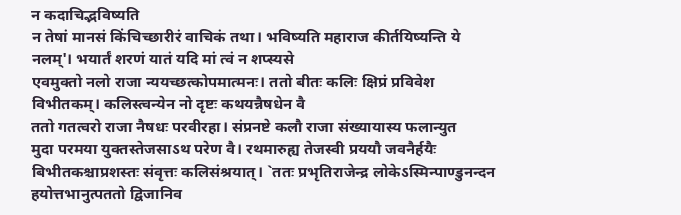न कदाचिद्भविष्यति
न तेषां मानसं किंचिच्छारीरं वाचिकं तथा। भविष्यति महाराज कीर्तयिष्यन्ति ये नलम्'। भयार्तं शरणं यातं यदि मां त्वं न शप्स्यसे
एवमुक्तो नलो राजा न्ययच्छत्कोपमात्मनः। ततो बीतः कलिः क्षिप्रं प्रविवेश विभीतकम्। कलिस्त्वन्येन नो दृष्टः कथयन्नैषधेन वै
ततो गतत्वरो राजा नैषधः परवीरहा। संप्रनष्टे कलौ राजा संख्यायास्य फलान्युत
मुदा परमया युक्तस्तेजसाऽथ परेण वै। रथमारुह्य तेजस्वी प्रययौ जवनैर्हयैः
बिभीतकश्चाप्रशस्तः संवृत्तः कलिसंश्रयात्। `ततः प्रभृतिराजेन्द्र लोकेऽस्मिन्पाण्डुनन्दन
हयोत्तभानुत्पततो द्विजानिव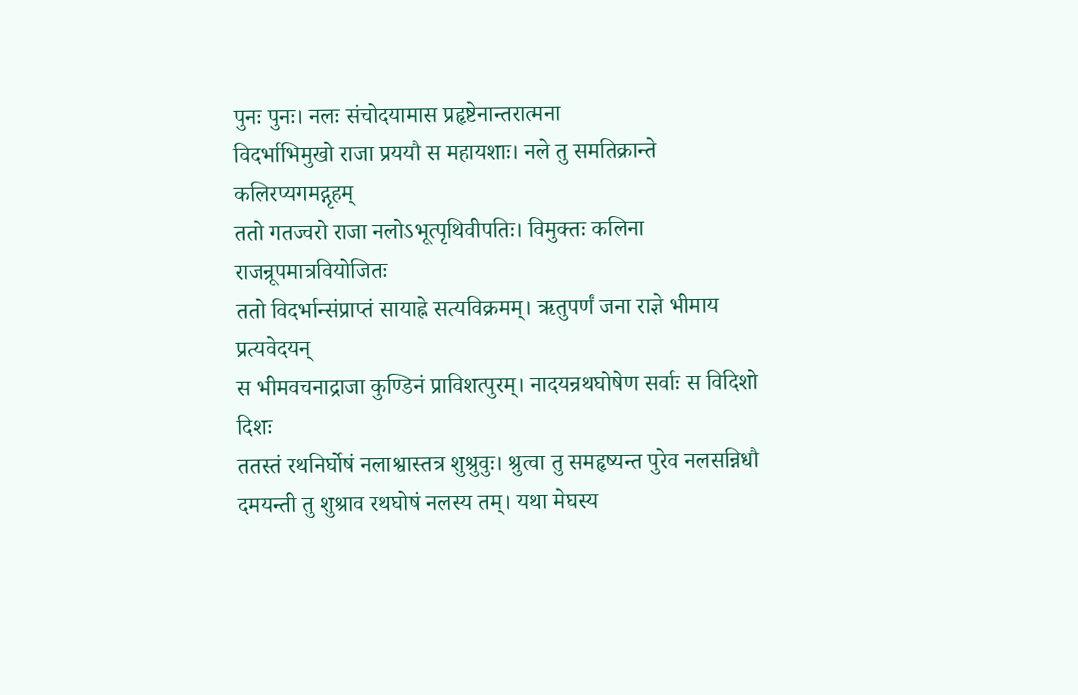पुनः पुनः। नलः संचोदयामास प्रहृष्टेनान्तरात्मना
विदर्भाभिमुखो राजा प्रययौ स महायशाः। नले तु समतिक्रान्ते कलिरप्यगमद्गृहम्
ततो गतज्वरो राजा नलोऽभूत्पृथिवीपतिः। विमुक्तः कलिना राजन्रूपमात्रवियोजितः
ततो विदर्भान्संप्राप्तं सायाह्ने सत्यविक्रमम्। ऋतुपर्णं जना राज्ञे भीमाय प्रत्यवेदयन्
स भीमवचनाद्राजा कुण्डिनं प्राविशत्पुरम्। नादयन्रथघोषेण सर्वाः स विदिशो दिशः
ततस्तं रथनिर्घोषं नलाश्वास्तत्र शुश्रुवुः। श्रुत्वा तु समहृष्यन्त पुरेव नलसन्निधौ
दमयन्ती तु शुश्राव रथघोषं नलस्य तम्। यथा मेघस्य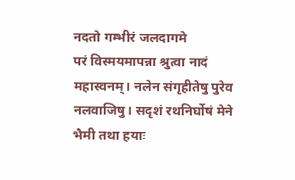नदतो गम्भीरं जलदागमे
परं विस्मयमापन्ना श्रुत्वा नादं महास्वनम्। नलेन संगृहीतेषु पुरेव नलवाजिषु। सदृशं रथनिर्घोषं मेने भैमी तथा हयाः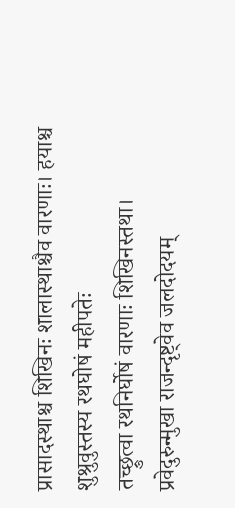प्रासादस्थाश्च शिखिनः शालास्थाश्चैव वारणाः। हयाश्च शुश्रुवुस्तस्य रथघोषं महीपतेः
तच्छ्रुत्वा रथनिर्घोषं वारणाः शिखिनस्तथा। प्रवेदुरुन्मुखा राजन्दृष्ट्वेव जलदोदयम्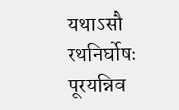यथाऽसौ रथनिर्घोषः पूरयन्निव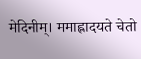मेदिनीम्। ममाह्लादयते चेतो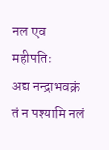नल एव महीपतिः
अद्य नन्द्राभवक्रं तं न पश्यामि नलं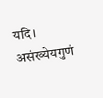यदि। असंख्येयगुणं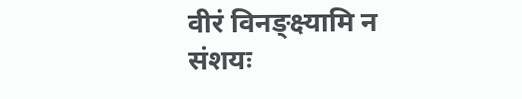वीरं विनङ्क्ष्यामि न संशयः